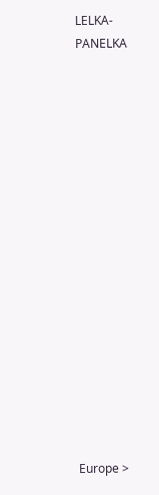LELKA-PANELKA

















Europe >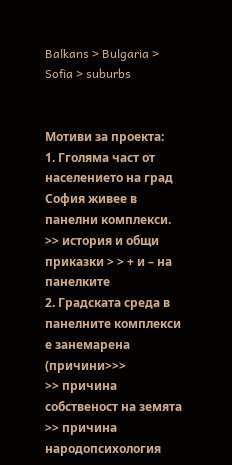Balkans > Bulgaria > Sofia > suburbs


Мотиви за проекта:
1. Гголяма част от населението на град София живее в панелни комплекси. >> история и общи приказки > > + и – на панелките
2. Градската среда в панелните комплекси е занемарена (причини>>>
>> причина собственост на земята
>> причина народопсихология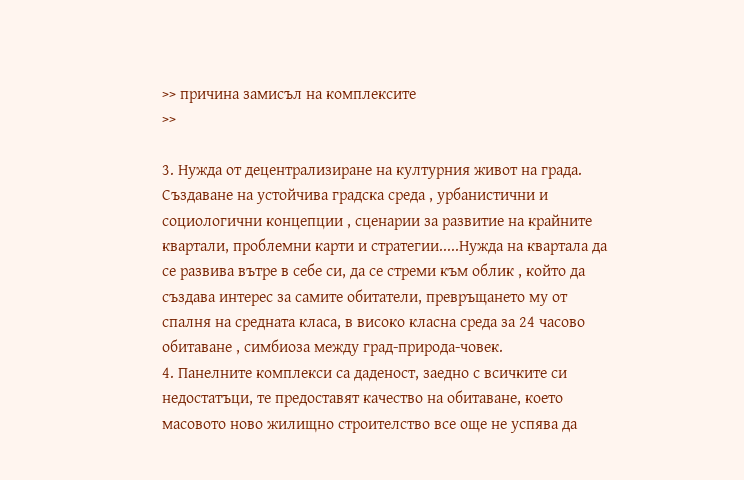>> причина замисъл на комплексите
>>

3. Нужда от децентрализиране на културния живот на града. Създаване на устойчива градска среда , урбанистични и социологични концепции , сценарии за развитие на крайните квартали, проблемни карти и стратегии.....Нужда на квартала да се развива вътре в себе си, да се стреми към облик , който да създава интерес за самите обитатели, превръщането му от спалня на средната класа, в високо класна среда за 24 часово обитаване , симбиоза между град-природа-човек.
4. Панелните комплекси са даденост, заедно с всичките си недостатъци, те предоставят качество на обитаване, което масовото ново жилищно строителство все още не успява да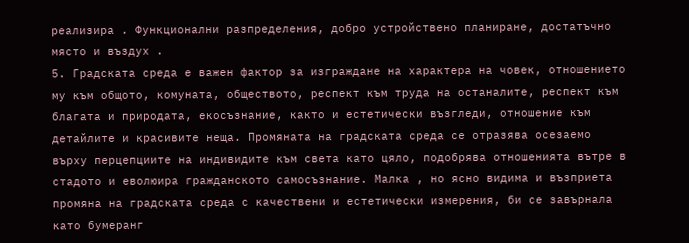реализира . Функционални разпределения, добро устройствено планиране, достатъчно място и въздух .
5. Градската среда е важен фактор за изграждане на характера на човек, отношението му към общото, комуната, обществото, респект към труда на останалите, респект към благата и природата, екосъзнание, както и естетически възгледи, отношение към детайлите и красивите неща. Промяната на градската среда се отразява осезаемо върху перцепциите на индивидите към света като цяло, подобрява отношенията вътре в стадото и еволюира гражданското самосъзнание. Малка , но ясно видима и възприета промяна на градската среда с качествени и естетически измерения, би се завърнала като бумеранг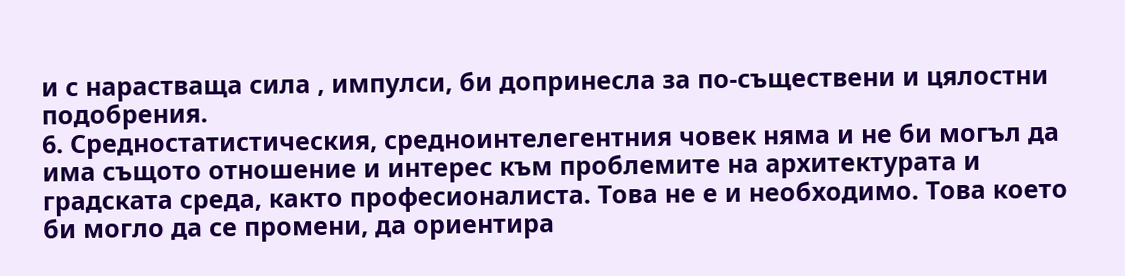и с нарастваща сила , импулси, би допринесла за по-съществени и цялостни подобрения.
6. Средностатистическия, средноинтелегентния човек няма и не би могъл да има същото отношение и интерес към проблемите на архитектурата и градската среда, както професионалиста. Това не е и необходимо. Това което би могло да се промени, да ориентира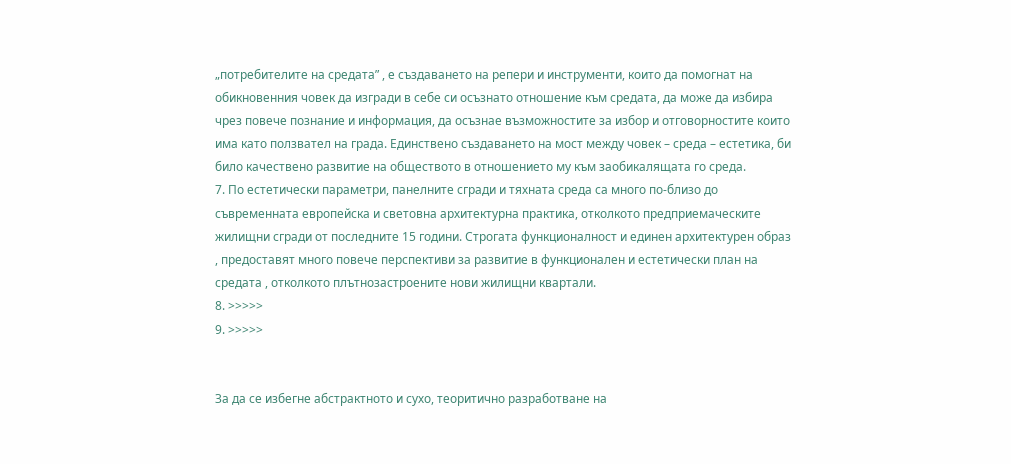„потребителите на средата” , е създаването на репери и инструменти, които да помогнат на обикновенния човек да изгради в себе си осъзнато отношение към средата, да може да избира чрез повече познание и информация, да осъзнае възможностите за избор и отговорностите които има като ползвател на града. Единствено създаването на мост между човек – среда – естетика, би било качествено развитие на обществото в отношението му към заобикалящата го среда.
7. По естетически параметри, панелните сгради и тяхната среда са много по-близо до съвременната европейска и световна архитектурна практика, отколкото предприемаческите жилищни сгради от последните 15 години. Строгата функционалност и единен архитектурен образ , предоставят много повече перспективи за развитие в функционален и естетически план на средата , отколкото плътнозастроените нови жилищни квартали.
8. >>>>>
9. >>>>>


За да се избегне абстрактното и сухо, теоритично разработване на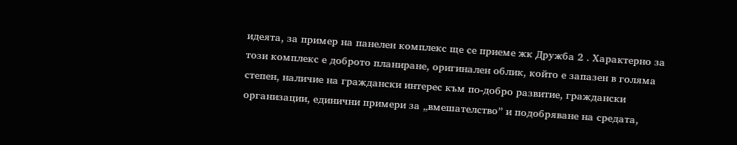идеята, за пример на панелен комплекс ще се приеме жк Дружба 2 . Характерно за този комплекс е доброто планиране, оригинален облик, който е запазен в голяма степен, наличие на граждански интерес към по-добро развитие, граждански организации, единични примери за „вмешателство” и подобряване на средата,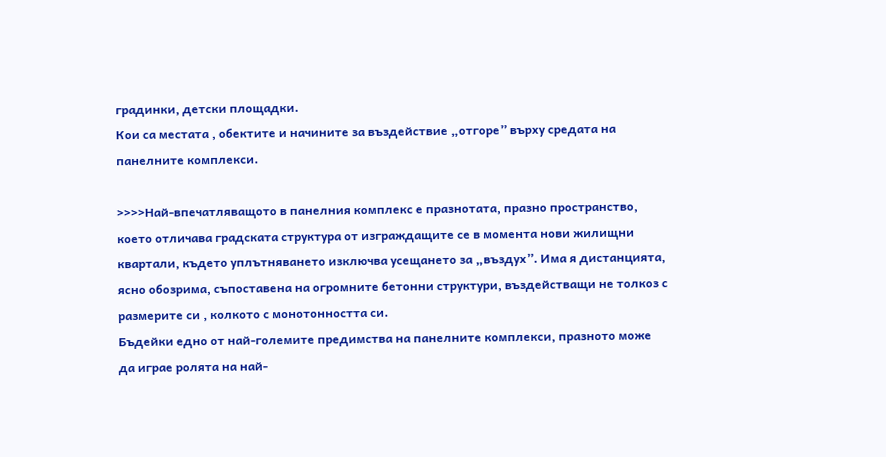градинки, детски площадки.
Кои са местата , обектите и начините за въздействие „отгоре” върху средата на панелните комплекси.

>>>>Най-впечатляващото в панелния комплекс е празнотата, празно пространство, което отличава градската структура от изграждащите се в момента нови жилищни квартали, където уплътняването изключва усещането за „въздух”. Има я дистанцията, ясно обозрима, съпоставена на огромните бетонни структури, въздействащи не толкоз с размерите си , колкото с монотонността си.
Бъдейки едно от най-големите предимства на панелните комплекси, празното може да играе ролята на най-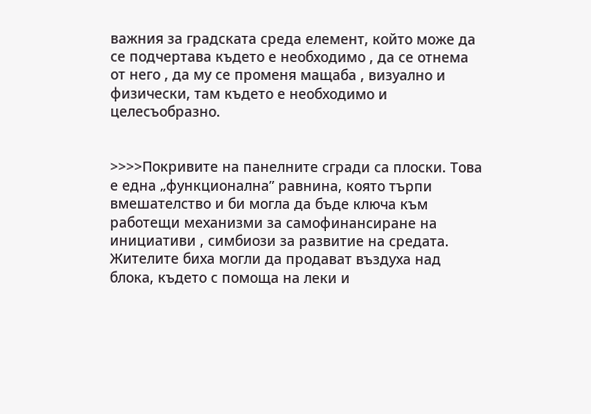важния за градската среда елемент, който може да се подчертава където е необходимо , да се отнема от него , да му се променя мащаба , визуално и физически, там където е необходимо и целесъобразно.


>>>>Покривите на панелните сгради са плоски. Това е една „функционална” равнина, която търпи вмешателство и би могла да бъде ключа към работещи механизми за самофинансиране на инициативи , симбиози за развитие на средата. Жителите биха могли да продават въздуха над блока, където с помоща на леки и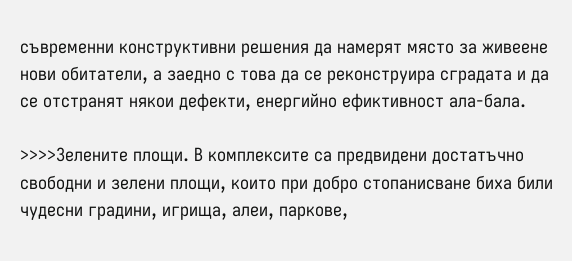съвременни конструктивни решения да намерят място за живеене нови обитатели, а заедно с това да се реконструира сградата и да се отстранят някои дефекти, енергийно ефиктивност ала-бала.

>>>>Зелените площи. В комплексите са предвидени достатъчно свободни и зелени площи, които при добро стопанисване биха били чудесни градини, игрища, алеи, паркове,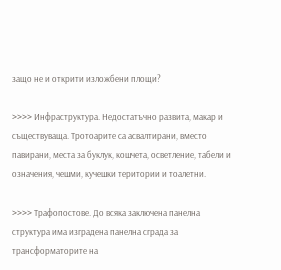защо не и открити изложбени площи?

>>>> Инфраструктура. Недостатъчно развита, макар и съществуваща. Тротоарите са асвалтирани, вместо павирани, места за буклук, кошчета, осветление, табели и означения, чешми, кучешки територии и тоалетни.

>>>> Трафопостове. До всяка заключена панелна структура има изградена панелна сграда за трансформаторите на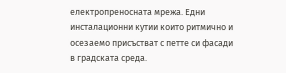електропреносната мрежа. Едни инсталационни кутии които ритмично и осезаемо присъстват с петте си фасади в градската среда.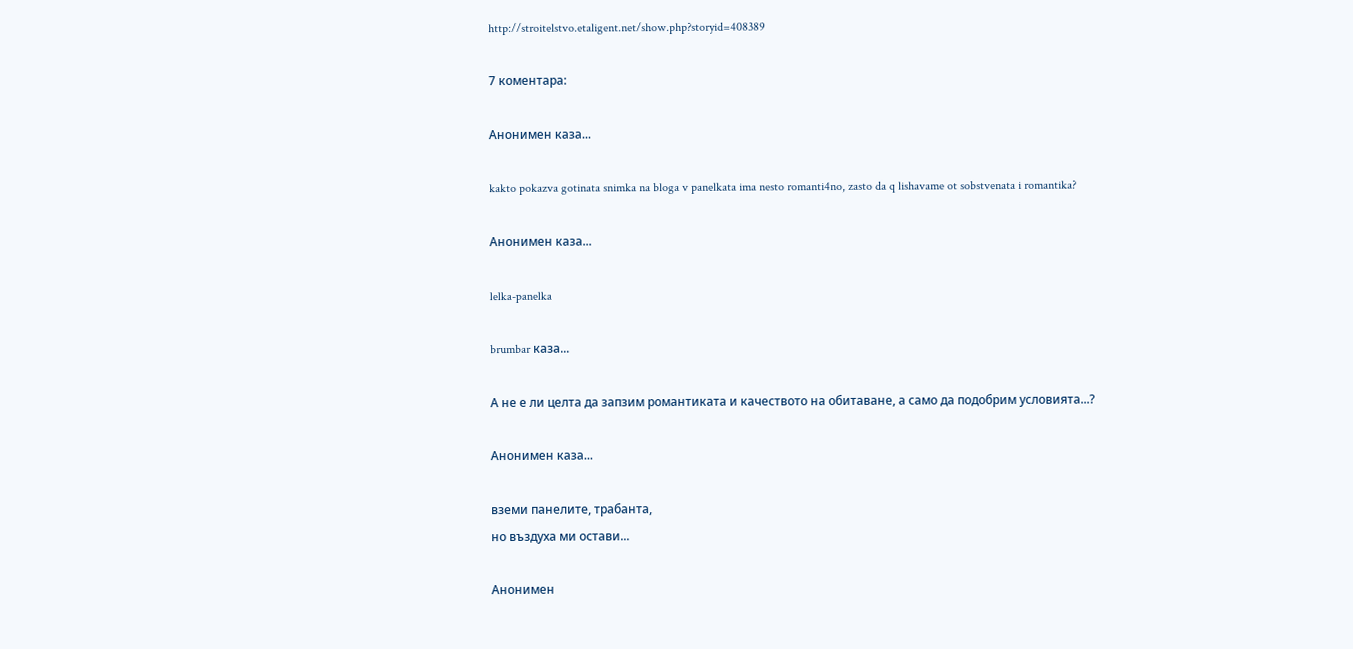http://stroitelstvo.etaligent.net/show.php?storyid=408389

7 коментара:

Анонимен каза...

kakto pokazva gotinata snimka na bloga v panelkata ima nesto romanti4no, zasto da q lishavame ot sobstvenata i romantika?

Анонимен каза...

lelka-panelka

brumbar каза...

А не е ли целта да запзим романтиката и качеството на обитаване, а само да подобрим условията...?

Анонимен каза...

вземи панелите, трабанта,
но въздуха ми остави...

Анонимен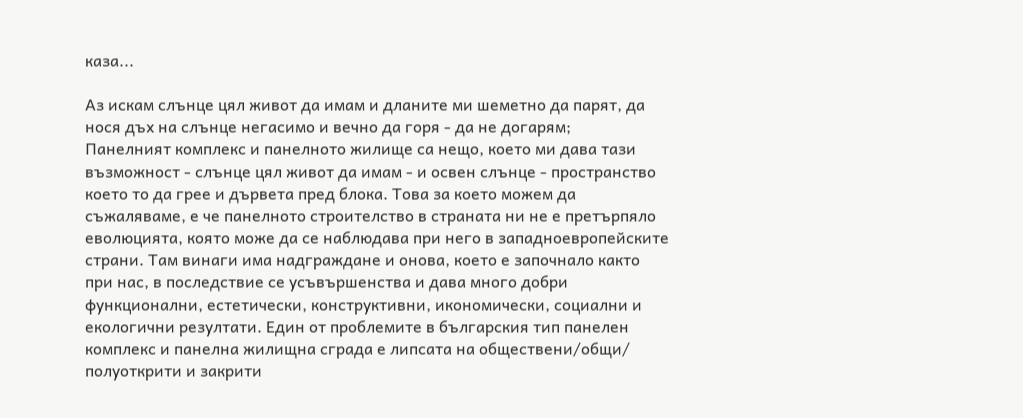каза...

Аз искам слънце цял живот да имам и дланите ми шеметно да парят, да нося дъх на слънце негасимо и вечно да горя - да не догарям;
Панелният комплекс и панелното жилище са нещо, което ми дава тази възможност - слънце цял живот да имам - и освен слънце - пространство което то да грее и дървета пред блока. Това за което можем да съжаляваме, е че панелното строителство в страната ни не е претърпяло еволюцията, която може да се наблюдава при него в западноевропейските страни. Там винаги има надграждане и онова, което е започнало както при нас, в последствие се усъвършенства и дава много добри функционални, естетически, конструктивни, икономически, социални и екологични резултати. Един от проблемите в българския тип панелен комплекс и панелна жилищна сграда е липсата на обществени/общи/ полуоткрити и закрити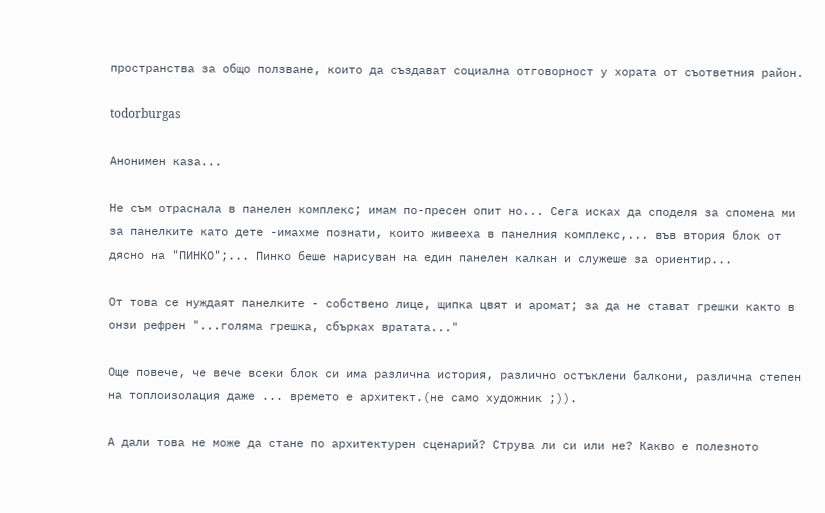пространства за общо ползване, които да създават социална отговорност у хората от съответния район.

todorburgas

Анонимен каза...

Не съм отраснала в панелен комплекс; имам по-пресен опит но... Сега исках да споделя за спомена ми за панелките като дете -имахме познати, които живееха в панелния комплекс,... във втория блок от дясно на "ПИНКО";... Пинко беше нарисуван на един панелен калкан и служеше за ориентир...

От това се нуждаят панелките - собствено лице, щипка цвят и аромат; за да не стават грешки както в онзи рефрен "...голяма грешка, сбърках вратата..."

Още повече, че вече всеки блок си има различна история, различно остъклени балкони, различна степен на топлоизолация даже ... времето е архитект.(не само художник ;)).

А дали това не може да стане по архитектурен сценарий? Струва ли си или не? Какво е полезното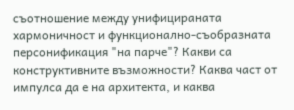съотношение между унифицираната хармоничност и функционално-съобразната персонификация "на парче"? Какви са конструктивните възможности? Каква част от импулса да е на архитекта, и каква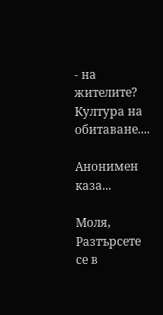- на жителите? Култура на обитаване....

Анонимен каза...

Моля,
Разтърсете се в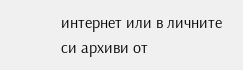интернет или в личните си архиви от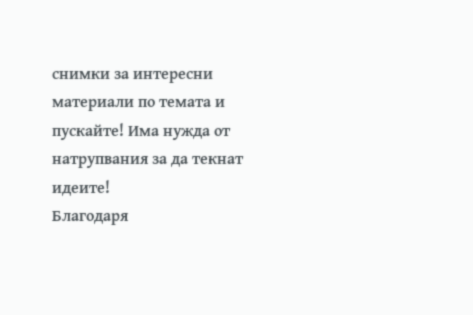снимки за интересни материали по темата и пускайте! Има нужда от натрупвания за да текнат идеите!
Благодаря